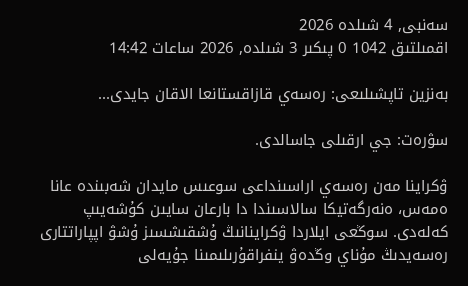سەنبى, 4 شىلدە 2026
اقمىلتىق 1042 0 پىكىر 3 شىلدە, 2026 ساعات 14:42

بەنزين تاپشىلىعى: رەسەي قازاقستانعا الاقان جايدى...

سۋرەت: جي ارقىلى جاسالدى.

ۋكراينا مەن رەسەي اراسىنداعى سوعىس مايدان شەبىندە عانا ەمەس، ەنەرگەتيكا سالاسىندا دا بارعان سايىن كۇشەيىپ كەلەدى. سوڭعى ايلاردا ۋكراينانىڭ ۇشقىشسىز ۇشۋ اپپاراتتارى رەسەيدىڭ مۇناي وڭدەۋ ينفراقۇرىلىمىنا جۇيەلى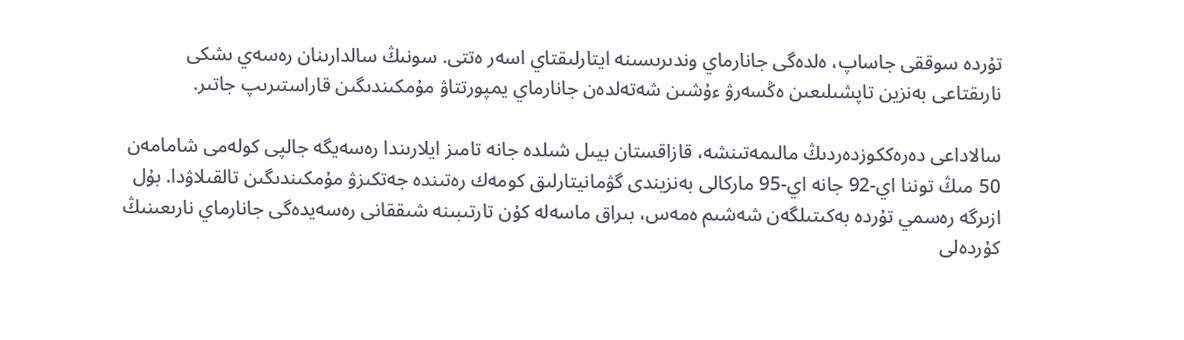تۇردە سوققى جاساپ، ەلدەگى جانارماي وندىرىسىنە ايتارلىقتاي اسەر ەتتى. سونىڭ سالدارىنان رەسەي ىشكى نارىقتاعى بەنزين تاپشىلىعىن ەڭسەرۋ ءۇشىن شەتەلدەن جانارماي يمپورتتاۋ مۇمكىندىگىن قاراستىرىپ جاتىر.

سالاداعى دەرەككوزدەردىڭ مالىمەتىنشە، قازاقستان بيىل شىلدە جانە تامىز ايلارىندا رەسەيگە جالپى كولەمى شامامەن 50 مىڭ توننا اي-92 جانە اي-95 ماركالى بەنزيندى گۋمانيتارلىق كومەك رەتىندە جەتكىزۋ مۇمكىندىگىن تالقىلاۋدا. بۇل ازىرگە رەسمي تۇردە بەكىتىلگەن شەشىم ەمەس، بىراق ماسەلە كۇن تارتىبىنە شىققانى رەسەيدەگى جانارماي نارىعىنىڭ كۇردەلى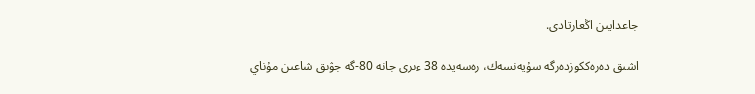جاعدايىن اڭعارتادى.

اشىق دەرەككوزدەرگە سۇيەنسەك، رەسەيدە 38 ءىرى جانە 80-گە جۋىق شاعىن مۇناي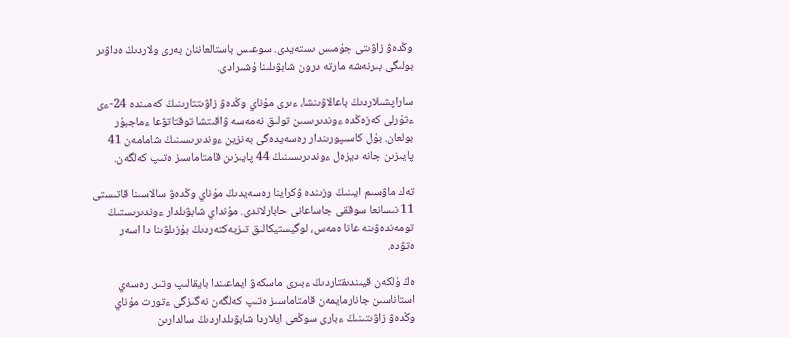وڭدەۋ زاۋىتى جۇمىس ىستەيدى. سوعىس باستالعاننان بەرى ولاردىڭ ەداۋىر بولىگى بىرنەشە مارتە درون شابۋىلىنا ۇشىرادى.

ساراپشىلاردىڭ باعالاۋىنشا، ءىرى مۇناي وڭدەۋ زاۋىتتارىنىڭ كەمىندە 24-ءى ءتۇرلى كەزەڭدە ءوندىرىسىن تولىق نەمەسە ۋاقىتشا توقتاتۋعا ءماجبۇر بولعان. بۇل كاسىپورىندار رەسەيدەگى بەنزين ءوندىرىسىنىڭ شامامەن 41 پايىزىن جانە ديزەل ءوندىرىسىنىڭ 44 پايىزىن قامتاماسىز ەتىپ كەلگەن.

تەك ماۋسىم ايىنىڭ وزىندە ۋكراينا رەسەيدىڭ مۇناي وڭدەۋ سالاسىنا قاتىستى 11 نىسانعا سوققى جاساعانى حابارلاندى. مۇنداي شابۋىلدار ءوندىرىستىڭ تومەندەۋىنە عانا ەمەس، لوگيستيكالىق تىزبەكتەردىڭ بۇزىلۋىنا دا اسەر ەتۋدە.

ەڭ ۇلكەن قيىندىقتاردىڭ ءبىرى ماسكەۋ ايماعىندا بايقالىپ وتىر. رەسەي استاناسىن جانارمايمەن قامتاماسىز ەتىپ كەلگەن نەگىزگى ءتورت مۇناي وڭدەۋ زاۋىتىنىڭ ءبارى سوڭعى ايلاردا شابۋىلداردىڭ سالدارىن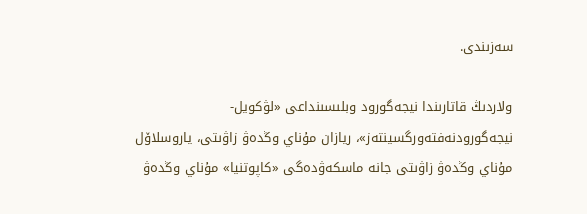سەزىندى.

ولاردىڭ قاتارىندا نيجەگورود وبلىسىنداعى «لۋكويل-نيجەگورودنەفتەورگسينتەز»، ريازان مۇناي وڭدەۋ زاۋىتى، ياروسلاۆل مۇناي وڭدەۋ زاۋىتى جانە ماسكەۋدەگى «كاپوتنيا» مۇناي وڭدەۋ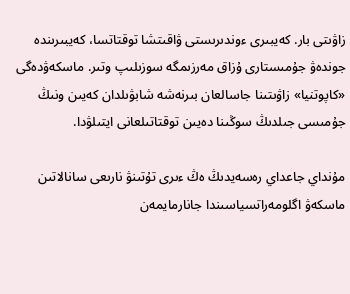زاۋىتى بار. كەيبىرى ءوندىرىستى ۋاقىتشا توقتاتسا، كەيبىرىندە جوندەۋ جۇمىستارى ۇزاق مەرزىمگە سوزىلىپ وتىر. ماسكەۋدەگى «كاپوتنيا» زاۋىتىنا جاسالعان بىرنەشە شابۋىلدان كەيىن ونىڭ جۇمىسى جىلدىڭ سوڭىنا دەيىن توقتاتىلعانى ايتىلۋدا.

مۇنداي جاعداي رەسەيدىڭ ەڭ ءىرى تۇتىنۋ نارىعى سانالاتىن ماسكەۋ اگلومەراتسياسىندا جانارمايمەن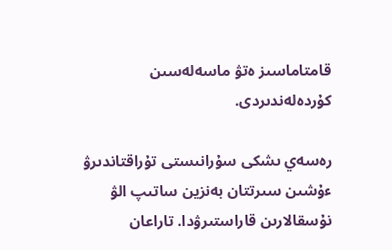قامتاماسىز ەتۋ ماسەلەسىن كۇردەلەندىردى.

رەسەي ىشكى سۇرانىستى تۇراقتاندىرۋ ءۇشىن سىرتتان بەنزين ساتىپ الۋ نۇسقالارىن قاراستىرۋدا. تاراعان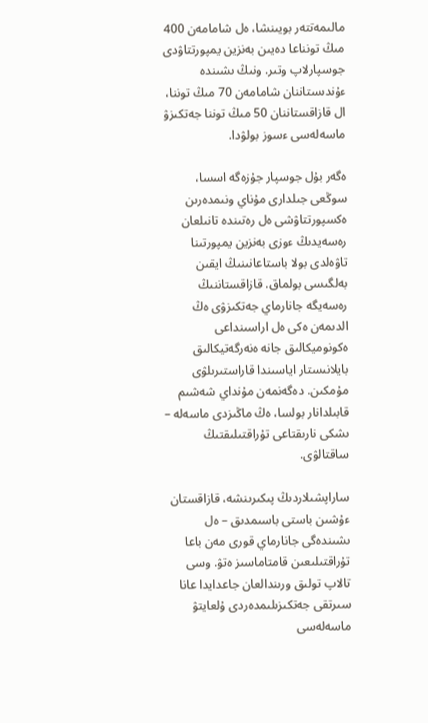مالىمەتتەر بويىنشا، ەل شامامەن 400 مىڭ تونناعا دەيىن بەنزين يمپورتتاۋدى جوسپارلاپ وتىر. ونىڭ ىشىندە ءۇندىستاننان شامامەن 70 مىڭ توننا، ال قازاقستاننان 50 مىڭ توننا جەتكىزۋ ماسەلەسى ءسوز بولۋدا.

ەگەر بۇل جوسپار جۇزەگە اسسا، سوڭعى جىلدارى مۇناي ونىمدەرىن ەكسپورتتاۋشى ەل رەتىندە تانىلعان رەسەيدىڭ ءوزى بەنزين يمپورتىنا تاۋەلدى بولا باستاعانىنىڭ ايقىن بەلگىسى بولماق. قازاقستاننىڭ رەسەيگە جانارماي جەتكىزۋى ەڭ الدىمەن ەكى ەل اراسىنداعى ەكونوميكالىق جانە ەنەرگەتيكالىق بايلانىستار اياسىندا قاراستىرىلۋى مۇمكىن. دەگەنمەن مۇنداي شەشىم قابىلدانار بولسا، ەڭ ماڭىزدى ماسەلە – ىشكى نارىقتاعى تۇراقتىلىقتىڭ ساقتالۋى.

ساراپشىلاردىڭ پىكىرىنشە، قازاقستان ءۇشىن باستى باسىمدىق – ەل ىشىندەگى جانارماي قورى مەن باعا تۇراقتىلىعىن قامتاماسىز ەتۋ. وسى تالاپ تولىق ورىندالعان جاعدايدا عانا سىرتقى جەتكىزىلىمدەردى ۇلعايتۋ ماسەلەسى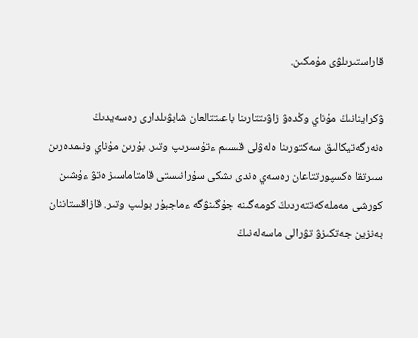قاراستىرىلۋى مۇمكىن.

ۋكراينانىڭ مۇناي وڭدەۋ زاۋىتتارىنا باعىتتالعان شابۋىلدارى رەسەيدىڭ ەنەرگەتيكالىق سەكتورىنا ەلەۋلى قىسىم ءتۇسىرىپ وتىر. بۇرىن مۇناي ونىمدەرىن سىرتقا ەكسپورتتاعان رەسەي ەندى ىشكى سۇرانىستى قامتاماسىز ەتۋ ءۇشىن كورشى مەملەكەتتەردىڭ كومەگىنە جۇگىنۋگە ءماجبۇر بولىپ وتىر. قازاقستاننان بەنزين جەتكىزۋ تۋرالى ماسەلەنىڭ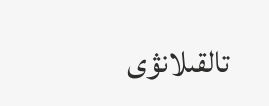تالقىلانۋى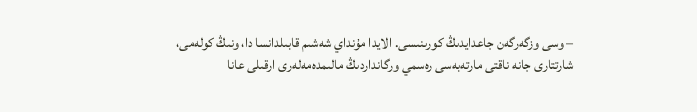– وسى وزگەرگەن جاعدايدىڭ كورىنىسى. الايدا مۇنداي شەشىم قابىلدانسا دا، ونىڭ كولەمى، شارتتارى جانە ناقتى مارتەبەسى رەسمي ورگانداردىڭ مالىمدەمەلەرى ارقىلى عانا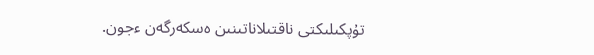تۇپكىلىكتى ناقتىلاناتىنىن ەسكەرگەن ءجون.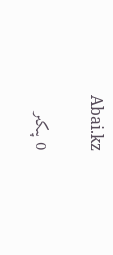Abai.kz

0 پىكىر